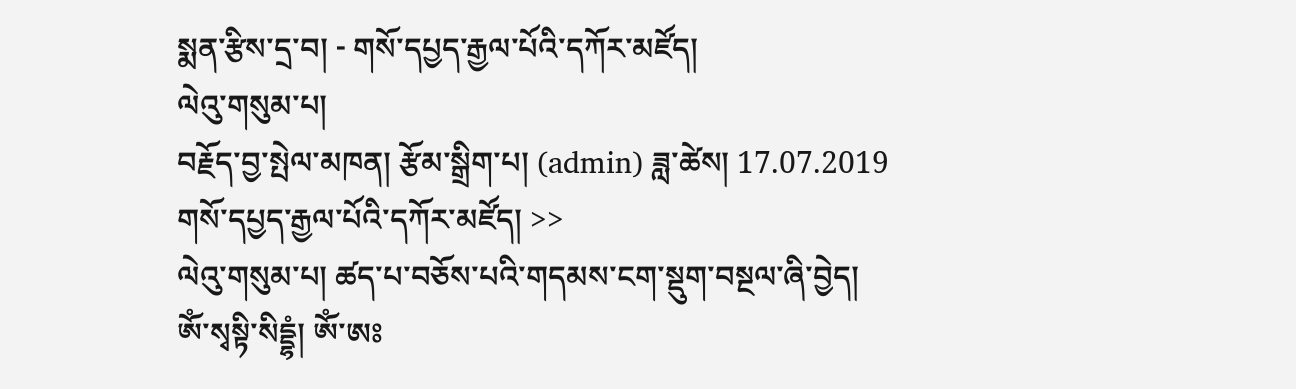སྨན་རྩིས་དྲ་བ། - གསོ་དཔྱད་རྒྱལ་པོའི་དཀོར་མཛོད།
ལེའུ་གསུམ་པ།
བརྗོད་བྱ་སྤེལ་མཁན། རྩོམ་སྒྲིག་པ། (admin) ཟླ་ཚེས། 17.07.2019
གསོ་དཔྱད་རྒྱལ་པོའི་དཀོར་མཛོད། >>
ལེའུ་གསུམ་པ། ཚད་པ་བཅོས་པའི་གདམས་ངག་སྡུག་བསྔལ་ཞི་བྱེད།
ཨོཾ་སྭསྟི་སིདྡྷཾ། ཨོཾ་ཨཿ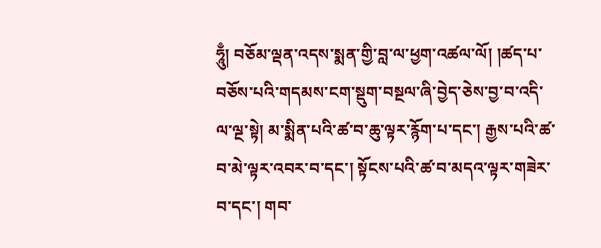ཧཱུྃ། བཅོམ་ལྡན་འདས་སྨན་གྱི་བླ་ལ་ཕྱག་འཚལ་ལོ། །ཚད་པ་བཅོས་པའི་གདམས་ངག་སྡུག་བསྔལ་ཞི་བྱེད་ཅེས་བྱ་བ་འདི་ལ་ལྔ་སྟེ། མ་སྨིན་པའི་ཚ་བ་ཆུ་ལྟར་རྙོག་པ་དང་། རྒྱས་པའི་ཚ་བ་མེ་ལྟར་འབར་བ་དང་། སྟོངས་པའི་ཚ་བ་མདའ་ལྟར་གཟེར་བ་དང་། གབ་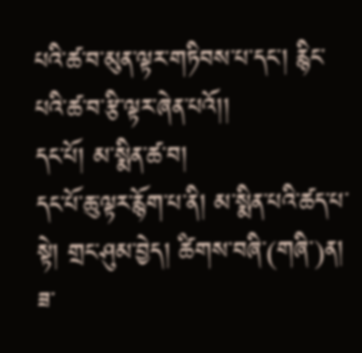པའི་ཚ་བ་མུན་ལྟར་གཏིབས་པ་དང་། རྙིང་པའི་ཚ་བ་རྩི་ལྟར་ཞེན་པའོ།།
དང་པོ། མ་སྨིན་ཚ་བ།
དང་པོ་ཆུ་ལྟར་རྙོག་པ་ནི། མ་སྨིན་པའི་ཚད་པ་སྟེ། གྲང་ཤུམ་བྱེད། ཚིགས་བཞི་(གཞི་)ན། ཟ་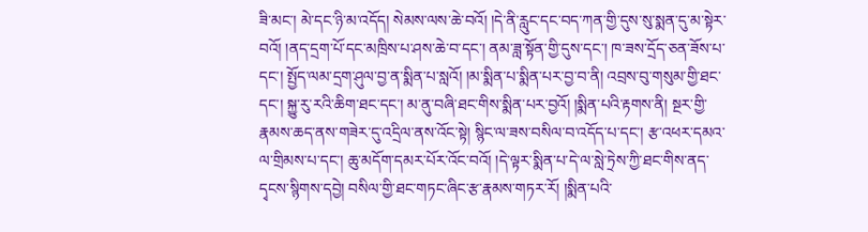ཟི་མང་། མེ་དང་ཉི་མ་འདོད། སེམས་ལས་ཆེ་བའོ། །དེ་ནི་རླུང་དང་བད་ཀན་གྱི་དུས་སུ་སྨན་དུ་མ་སྟེར་བའོ། །ནད་དྲག་པོ་དང་མཁྲིས་པ་ཤས་ཆེ་བ་དང་། ནམ་ཟླ་སྟོན་གྱི་དུས་དང་། ཁ་ཟས་དྲོད་ཅན་ཟོས་པ་དང་། སྤྱོད་ལམ་དྲག་ཤུལ་བྱ་ན་སྨིན་པ་སླའོ། །མ་སྨིན་པ་སྨིན་པར་བྱ་བ་ནི། འབྲས་བུ་གསུམ་གྱི་ཐང་དང་། སྐྱུ་རུ་རའི་ཆིག་ཐང་དང་། མ་ནུ་བཞི་ཐང་གིས་སྨིན་པར་བྱའོ། །སྨིན་པའི་རྟགས་ནི། སྔར་གྱི་རྣམས་ཆད་ནས་གཟེར་དུ་འདྲིལ་ནས་འོང་སྟེ། སྙིང་ལ་ཟས་བསིལ་བ་འདོད་པ་དང་། རྩ་འཕར་དམའ་ལ་གྲིམས་པ་དང་། ཆུ་མདོག་དམར་པོར་འོང་བའོ། །དེ་ལྟར་སྨིན་པ་དེ་ལ་སླེ་ཏྲེས་ཀྱི་ཐང་གིས་ནད་དྭངས་སྙིགས་དབྱེ། བསིལ་གྱི་ཐང་གཏང་ཞིང་རྩ་རྣམས་གཏར་རོ། །སྨིན་པའི་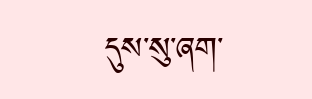དུས་སུ་ཞག་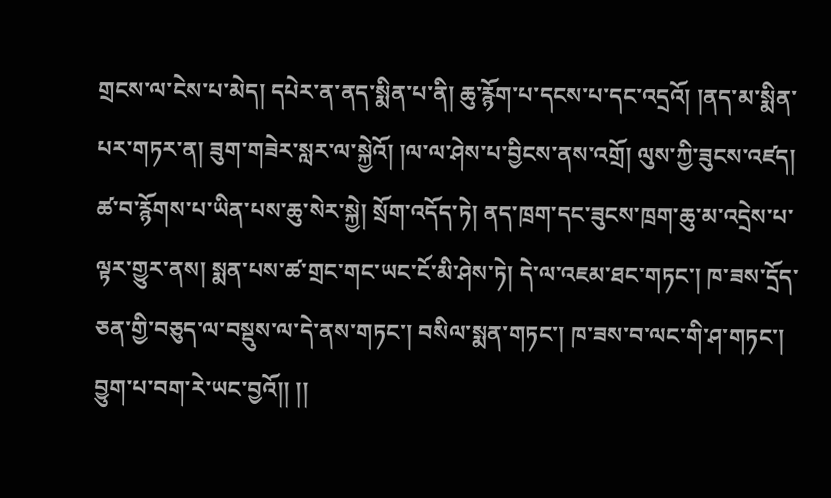གྲངས་ལ་ངེས་པ་མེད། དཔེར་ན་ནད་སྨིན་པ་ནི། ཆུ་རྙོག་པ་དངས་པ་དང་འདྲའོ། །ནད་མ་སྨིན་པར་གཏར་ན། ཟུག་གཟེར་སླར་ལ་སྐྱེའོ། །ལ་ལ་ཤེས་པ་བྱིངས་ནས་འགྲོ། ལུས་ཀྱི་ཟུངས་འཛད། ཚ་བ་རྙོགས་པ་ཡིན་པས་ཆུ་སེར་སྐྱེ། སྲོག་འདོད་ཏེ། ནད་ཁྲག་དང་ཟུངས་ཁྲག་ཆུ་མ་འདྲེས་པ་ལྟར་གྱུར་ནས། སྨན་པས་ཚ་གྲང་གང་ཡང་ངོ་མི་ཤེས་ཏེ། དེ་ལ་འཇམ་ཐང་གཏང་། ཁ་ཟས་དྲོད་ཅན་གྱི་བཅུད་ལ་བསྡུས་ལ་དེ་ནས་གཏང་། བསིལ་སྨན་གཏང་། ཁ་ཟས་བ་ལང་གི་ཤ་གཏང་། བྱུག་པ་བག་རེ་ཡང་བྱའོ།། །།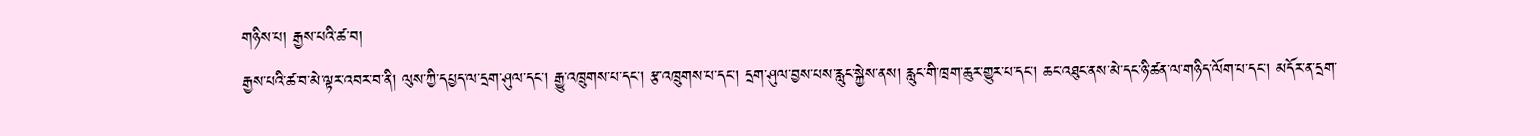གཉིས་པ། རྒྱས་པའི་ཚ་བ།
རྒྱས་པའི་ཚ་བ་མེ་ལྟར་འབར་བ་ནི། ལུས་ཀྱི་དཔྱད་ལ་དྲག་ཤུལ་དང་། རྒྱུ་འཁྲུགས་པ་དང་། རྩ་འཁྲུགས་པ་དང་། དྲག་ཤུལ་བྱས་པས་རླུང་སྐྱེས་ནས། རླུང་གི་ཁྲག་ཆུར་གྱུར་པ་དང་། ཆང་འཐུང་ནས་མེ་དང་ཉི་ཚན་ལ་གཉིད་ལོག་པ་དང་། མདོར་ན་དྲག་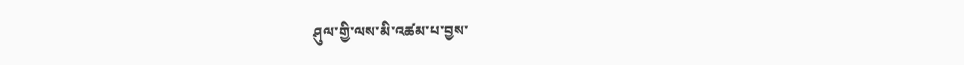ཤུལ་གྱི་ལས་མི་འཚམ་པ་བྱས་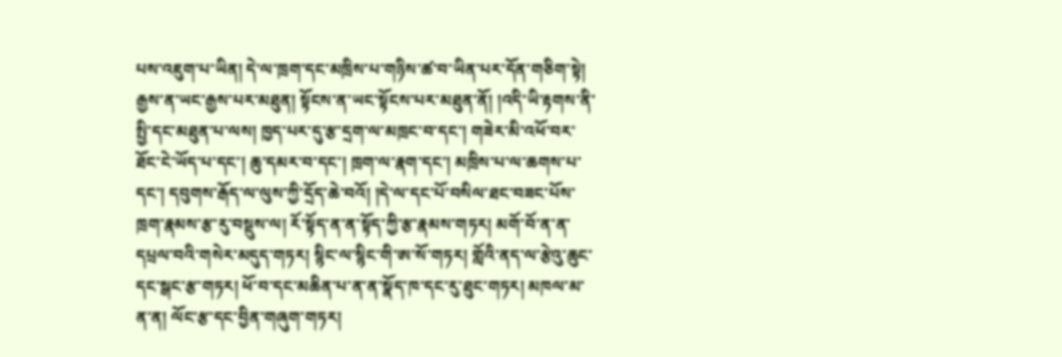པས་འཇུག་པ་ཡིན། དེ་ལ་ཁྲག་དང་མཁྲིས་པ་གཉིས་ཚ་བ་ཡིན་པར་དོན་གཅིག་སྟེ། རྒྱས་ན་ཡང་རྒྱས་པར་མཐུན། སྟོངས་ན་ཡང་སྟོངས་པར་མཐུན་ནོ། །འདི་ཡི་རྟགས་ནི་སྤྱི་དང་མཐུན་པ་ལས། ཁྱད་པར་དུ་རྩ་དྲག་ལ་མཁྲང་བ་དང་། གཟེར་མི་འཕོ་བར་ཐོང་ངེ་ཡོད་པ་དང་། ཆུ་དམར་བ་དང་། ཁྲག་ལ་རྣག་དང་། མཁྲིས་པ་ལ་ཆགས་པ་དང་། དབུགས་རྒོད་ལ་ལུས་ཀྱི་དྲོད་ཆེ་བའོ། །དེ་ལ་དང་པོ་བསིལ་ཐང་བཟང་པོས་ཁྲག་རྣམས་རྩ་རུ་བསྡུས་ལ། རོ་སྟོད་ན་ན་སྟོད་ཀྱི་རྩ་རྣམས་གཏར། མགོ་བོ་ན་ན་དཔྲལ་བའི་གསེར་མདུད་གཏར། སྙིང་ལ་སྙིང་གི་ཨ་སོ་གཏར། གློའི་ནད་ལ་རྩེའུ་ཆུང་དང་སྒང་རྩ་གཏར། ཕོ་བ་དང་མཆིན་པ་ན་ན་སྣོད་ཁ་དང་རུ་ཐུང་གཏར། མཁལ་མ་ན་ན། ལོང་རྩ་དང་བྱིན་གཞུག་གཏར།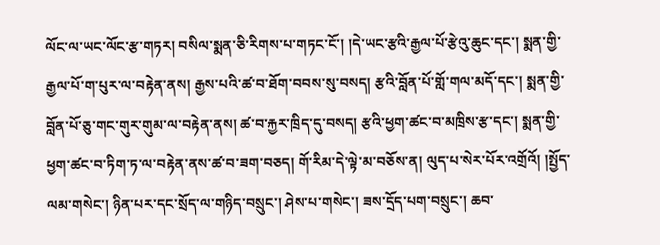ལོང་ལ་ཡང་ལོང་རྩ་གཏར། བསིལ་སྨན་ཅི་རིགས་པ་གཏང་ངོ་། །དེ་ཡང་རྩའི་རྒྱལ་པོ་རྩེའུ་ཆུང་དང་། སྨན་གྱི་རྒྱལ་པོ་ག་པུར་ལ་བརྟེན་ནས། རྒྱས་པའི་ཚ་བ་ཐོག་བབས་སུ་བསད། རྩའི་བློན་པོ་གློ་གལ་མདོ་དང་། སྨན་གྱི་བློན་པོ་ཅུ་གང་གུར་གུམ་ལ་བརྟེན་ནས། ཚ་བ་རྐྱར་ཁྲིད་དུ་བསད། རྩའི་ཕྱག་ཚང་བ་མཁྲིས་རྩ་དང་། སྨན་གྱི་ཕྱག་ཚང་བ་ཏིག་ཏ་ལ་བརྟེན་ནས་ཚ་བ་ཟག་བཅད། གོ་རིམ་དེ་ལྟེ་མ་བཅོས་ན། ལུད་པ་སེར་པོར་འགྲོའོ། །སྤྱོད་ལམ་གསེང་། ཉིན་པར་དང་སྲོད་ལ་གཉིད་བསྲུང་། ཤེས་པ་གསེང་། ཟས་དྲོད་པག་བསྲུང་། ཆབ་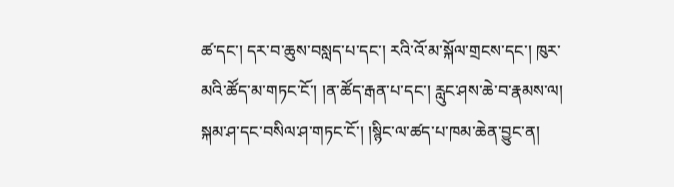ཚ་དང་། དར་བ་ཆུས་བསླད་པ་དང་། རའི་འོ་མ་སྐོལ་གྲངས་དང་། ཁུར་མའི་ཚོད་མ་གཏང་ངོ་། །ན་ཚོད་རྒན་པ་དང་། རླུང་ཤས་ཆེ་བ་རྣམས་ལ། སྐམ་ཤ་དང་བསིལ་ཤ་གཏང་ངོ་། །སྙིང་ལ་ཚད་པ་ཁམ་ཆེན་བྱུང་ན།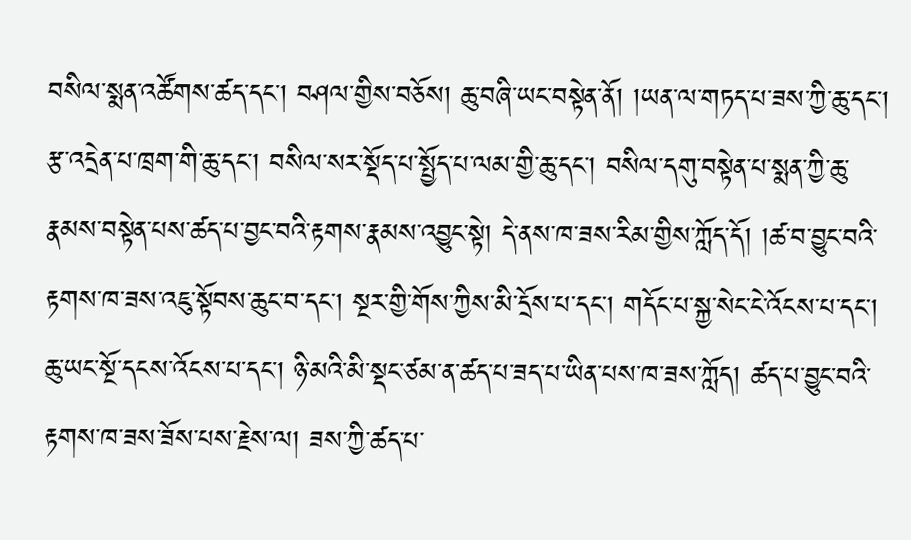བསིལ་སྨན་འཚོགས་ཚད་དང་། བཤལ་གྱིས་བཅོས། ཆུ་བཞི་ཡང་བསྟེན་ནོ། །ཡན་ལ་གཏད་པ་ཟས་ཀྱི་ཆུ་དང་། རྩ་འདྲེན་པ་ཁྲག་གི་ཆུ་དང་། བསིལ་སར་སྡོད་པ་སྤྱོད་པ་ལམ་གྱི་ཆུ་དང་། བསིལ་དགུ་བསྟེན་པ་སྨན་ཀྱི་ཆུ་རྣམས་བསྟེན་པས་ཚད་པ་བྱང་བའི་རྟགས་རྣམས་འབྱུང་སྟེ། དེ་ནས་ཁ་ཟས་རིམ་གྱིས་ཀློད་དོ། །ཚ་བ་བྱུང་བའི་རྟགས་ཁ་ཟས་འཇུ་སྟོབས་ཆུང་བ་དང་། སྔར་གྱི་གོས་ཀྱིས་མི་དྲོས་པ་དང་། གདོང་པ་སྐྱ་སེང་ངེ་འོངས་པ་དང་། ཆུ་ཡང་སྔོ་དངས་འོངས་པ་དང་། ཉི་མའི་མི་སྡང་ཙམ་ན་ཚད་པ་ཟད་པ་ཡིན་པས་ཁ་ཟས་ཀློད། ཚད་པ་བྱུང་བའི་རྟགས་ཁ་ཟས་ཟོས་པས་རྗེས་ལ། ཟས་ཀྱི་ཚད་པ་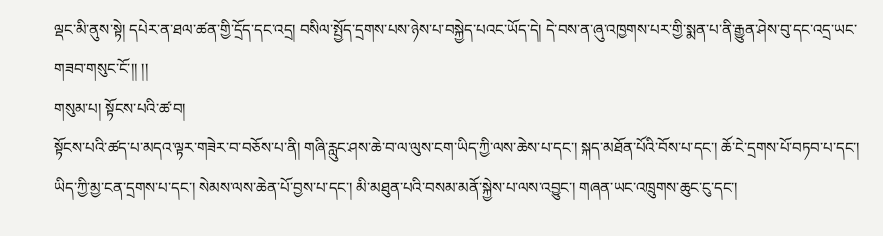ལྡང་མི་ནུས་སྟེ། དཔེར་ན་ཐལ་ཚན་གྱི་དྲོད་དང་འདྲ། བསིལ་སྤྱོད་དྲགས་པས་ཉེས་པ་བསྐྱེད་པའང་ཡོད་དེ། དེ་བས་ན་ཞུ་འཁྱགས་པར་གྱི་སྨན་པ་ནི་རྒྱུན་ཤེས་བུ་དང་འདྲ་ཡང་གཟབ་གསུང་ངོ་།། །།
གསུམ་པ། སྟོངས་པའི་ཚ་བ།
སྟོངས་པའི་ཚད་པ་མདའ་ལྟར་གཟེར་བ་བཅོས་པ་ནི། གཞི་རླུང་ཤས་ཆེ་བ་ལ་ལུས་ངག་ཡིད་ཀྱི་ལས་ཆེས་པ་དང་། སྐད་མཐོན་པོའི་བོས་པ་དང་། ཆོ་ངེ་དྲགས་པོ་བཏབ་པ་དང་། ཡིད་ཀྱི་མྱ་ངན་དྲགས་པ་དང་། སེམས་ལས་ཆེན་པོ་བྱས་པ་དང་། མི་མཐུན་པའི་བསམ་མནོ་སྐྱེས་པ་ལས་འབྱུང་། གཞན་ཡང་འཁྲུགས་ཆུང་ངུ་དང་།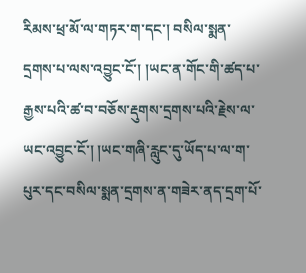རིམས་ཕྲ་མོ་ལ་གཏར་ག་དང་། བསིལ་སྨན་དྲགས་པ་ལས་འབྱུང་ངོ་། །ཡང་ན་གོང་གི་ཚད་པ་རྒྱས་པའི་ཚ་བ་བཅོས་རྡུགས་དྲགས་པའི་རྗེས་ལ་ཡང་འབྱུང་ངོ་། །ཡང་གཞི་རླུང་དུ་ཡོད་པ་ལ་ག་པུར་དང་བསིལ་སྨན་དྲགས་ན་གཟེར་ནད་དྲག་པོ་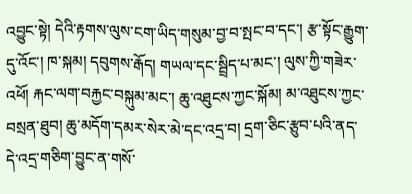འབྱུང་སྟེ། དེའི་རྟགས་ལུས་ངག་ཡིད་གསུམ་བྱ་བ་སྤང་བ་དང་། རྩ་སྟོང་རྒྱུག་དུ་འོང་། ཁ་སྐམ། དབུགས་རྒོད། གཡལ་དང་སྦྲིད་པ་མང་། ལུས་ཀྱི་གཟེར་འཕོ། རྐང་ལག་བརྐྱང་བསྐུམ་མང་། ཆུ་འཐུངས་ཀྱང་སྐོམ། མ་འཐུངས་ཀྱང་བསྲན་ཐུབ། ཆུ་མདོག་དམར་སེར་མེ་དང་འདྲ་བ། དྲག་ཅིང་རྩུབ་པའི་ནད་དེ་འདྲ་གཅིག་བྱུང་ན་གསོ་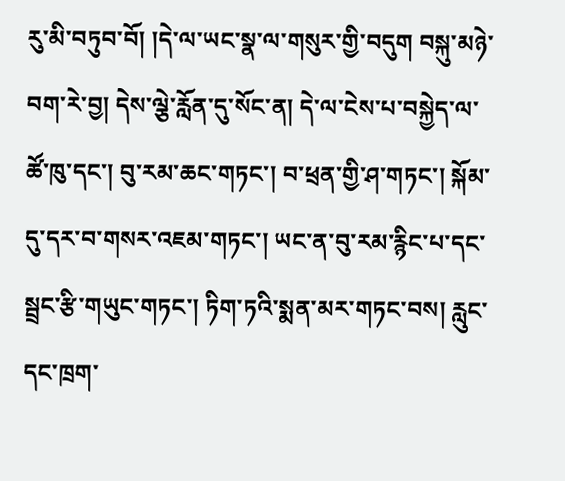རུ་མི་བཏུབ་བོ། །དེ་ལ་ཡང་སྣ་ལ་གསུར་གྱི་བདུག བསྐུ་མཉེ་བག་རེ་བྱ། དེས་ལྕེ་རློན་དུ་སོང་ན། དེ་ལ་ངེས་པ་བསྐྱེད་ལ་ཚོ་ཁུ་དང་། བུ་རམ་ཆང་གཏང་། བ་ཕྲན་གྱི་ཤ་གཏང་། སྐོམ་དུ་དར་བ་གསར་འཇམ་གཏང་། ཡང་ན་བུ་རམ་རྙིང་པ་དང་སྦྲང་རྩི་གཡུང་གཏང་། ཏིག་ཏའི་སྨན་མར་གཏང་བས། རླུང་དང་ཁྲག་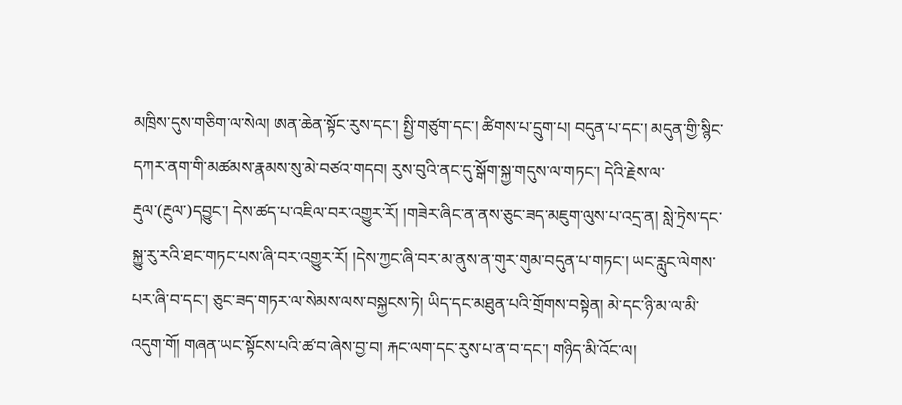མཁྲིས་དུས་གཅིག་ལ་སེལ། ཨན་ཆེན་སྟོང་རུས་དང་། སྤྱི་གཙུག་དང་། ཚིགས་པ་དྲུག་པ། བདུན་པ་དང་། མདུན་གྱི་སྙིང་དཀར་ནག་གི་མཚམས་རྣམས་སུ་མེ་བཙའ་གདབ། རུས་བུའི་ནང་དུ་སྒོག་སྐྱ་གདུས་ལ་གཏང་། དེའི་རྗེས་ལ་རྡུལ་(རྔུལ་)དབྱུང་། དེས་ཚད་པ་འཇིལ་བར་འགྱུར་རོ། །གཟེར་ཞིང་ན་ནས་ཅུང་ཟད་མཇུག་ལུས་པ་འདྲ་ན། སླེ་ཏྲེས་དང་སྐྱུ་རུ་རའི་ཐང་གཏང་པས་ཞི་བར་འགྱུར་རོ། །དེས་ཀྱང་ཞི་བར་མ་ནུས་ན་གུར་གུམ་བདུན་པ་གཏང་། ཡང་རླུང་ལེགས་པར་ཞི་བ་དང་། ཅུང་ཟད་གཏར་ལ་སེམས་ལས་བསྐྱངས་ཏེ། ཡིད་དང་མཐུན་པའི་གྲོགས་བསྟེན། མེ་དང་ཉི་མ་ལ་མི་འདུག་གོ། གཞན་ཡང་སྟོངས་པའི་ཚ་བ་ཞེས་བྱ་བ། རྐང་ལག་དང་རུས་པ་ན་བ་དང་། གཉིད་མི་འོང་ལ།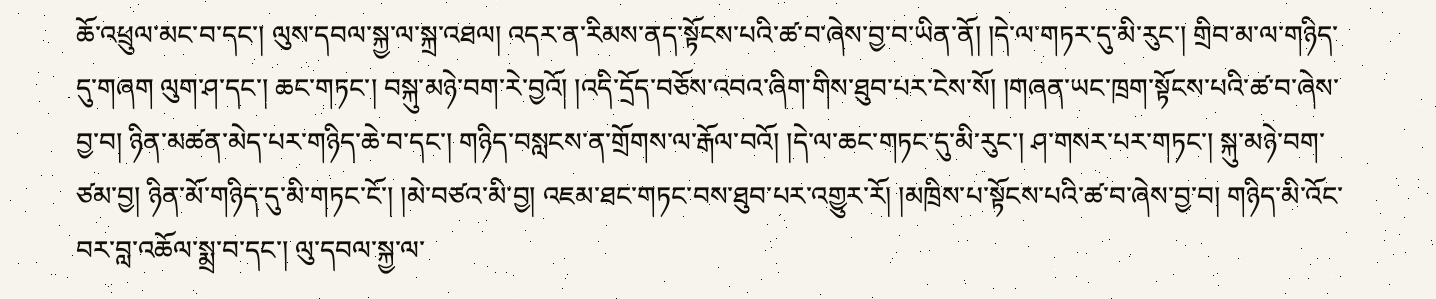ཆོ་འཕྲུལ་མང་བ་དང་། ལུས་དབལ་སྐྱ་ལ་སྐྲ་འཐལ། འདར་ན་རིམས་ནད་སྟོངས་པའི་ཚ་བ་ཞེས་བྱ་བ་ཡིན་ནོ། །དེ་ལ་གཏར་དུ་མི་རུང་། གྲིབ་མ་ལ་གཉིད་དུ་གཞག ལུག་ཤ་དང་། ཆང་གཏང་། བསྐུ་མཉེ་བག་རེ་བྱའོ། །འདི་དྲོད་བཅོས་འབའ་ཞིག་གིས་ཐུབ་པར་ངེས་སོ། །གཞན་ཡང་ཁྲག་སྟོངས་པའི་ཚ་བ་ཞེས་བྱ་བ། ཉིན་མཚན་མེད་པར་གཉིད་ཆེ་བ་དང་། གཉིད་བསླངས་ན་གྲོགས་ལ་རྒོལ་བའོ། །དེ་ལ་ཆང་གཏང་དུ་མི་རུང་། ཤ་གསར་པར་གཏང་། སྐུ་མཉེ་བག་ཙམ་བྱ། ཉིན་མོ་གཉིད་དུ་མི་གཏང་ངོ་། །མེ་བཙའ་མི་བྱ། འཇམ་ཐང་གཏང་བས་ཐུབ་པར་འགྱུར་རོ། །མཁྲིས་པ་སྟོངས་པའི་ཚ་བ་ཞེས་བྱ་བ། གཉིད་མི་འོང་བར་བླ་འཆོལ་སྨྲ་བ་དང་། ལུ་དབལ་སྐྱ་ལ་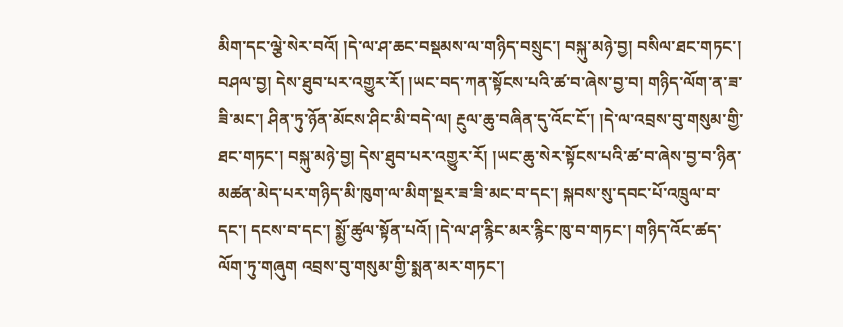མིག་དང་ལྕེ་སེར་བའོ། །དེ་ལ་ཤ་ཆང་བསྡམས་ལ་གཉིད་བསྲུང་། བསྐུ་མཉེ་བྱ། བསིལ་ཐང་གཏང་། བཤལ་བྱ། དེས་ཐུབ་པར་འགྱུར་རོ། །ཡང་བད་ཀན་སྟོངས་པའི་ཚ་བ་ཞེས་བྱ་བ། གཉིད་ལོག་ན་ཟ་ཟི་མང་། ཤིན་ཏུ་ཉོན་མོངས་ཤིང་མི་བདེ་ལ། རྔུལ་ཆུ་བཞིན་དུ་འོང་ངོ་། །དེ་ལ་འབྲས་བུ་གསུམ་གྱི་ཐང་གཏང་། བསྐུ་མཉེ་བྱ། དེས་ཐུབ་པར་འགྱུར་རོ། །ཡང་ཆུ་སེར་སྟོངས་པའི་ཚ་བ་ཞེས་བྱ་བ་ཉིན་མཚན་མེད་པར་གཉིད་མི་ཁུག་ལ་མིག་སྔར་ཟ་ཟི་མང་བ་དང་། སྐབས་སུ་དབང་པོ་འཁྲུལ་བ་དང་། དངས་བ་དང་། སྨྱོ་ཚུལ་སྟོན་པའོ། །དེ་ལ་ཤ་རྙིང་མར་རྙིང་ཁུ་བ་གཏང་། གཉིད་འོང་ཚད་ལོག་ཏུ་གཞུག འབྲས་བུ་གསུམ་གྱི་སྨན་མར་གཏང་།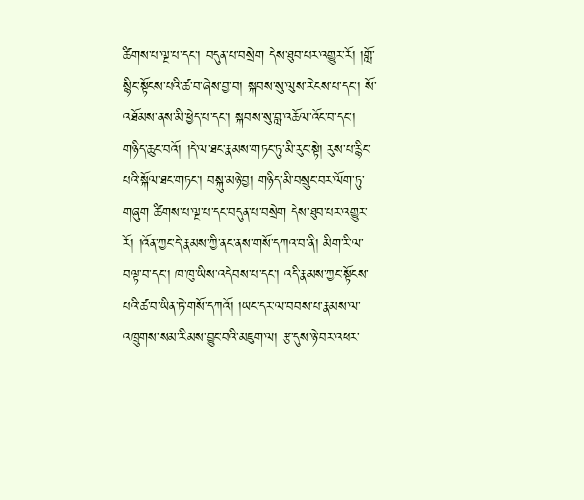ཚིགས་པ་ལྔ་པ་དང་། བདུན་པ་བསྲེག དེས་ཐུབ་པར་འགྱུར་རོ། །གློ་སྙིང་སྟོངས་པའི་ཚ་བ་ཞེས་བྱ་བ། སྐབས་སུ་ལུས་རེངས་པ་དང་། སོ་འཐོམས་ནས་མི་ཕྱེད་པ་དང་། སྐབས་སུ་བླ་འཆོལ་འོང་བ་དང་། གཉིད་ཆུང་བའོ། །དེ་ལ་ཐང་རྣམས་གཏང་ཏུ་མི་རུང་སྟེ། རུས་པ་རྙིང་པའི་སྐོལ་ཐང་གཏང་། བསྐུ་མཉེ་བྱ། གཉིད་མི་བསྲུང་བར་ལོག་ཏུ་གཞུག ཚིགས་པ་ལྔ་པ་དང་བདུན་པ་བསྲེག དེས་ཐུབ་པར་འགྱུར་རོ། །འོན་ཀྱང་དེ་རྣམས་ཀྱི་ནང་ནས་གསོ་དཀའ་བ་ནི། མིག་རི་ལ་བལྟ་བ་དང་། ཁ་ཁུ་ཡིས་འདེབས་པ་དང་། འདི་རྣམས་ཀྱང་སྟོངས་པའི་ཚ་བ་ཡིན་ཏེ་གསོ་དཀའོ། །ཡང་དར་ལ་བབས་པ་རྣམས་ལ་འཁྲུགས་སམ་རིམས་བྱུང་བའི་མཇུག་ལ། རྩ་དུས་ཉེ་བར་འཕར་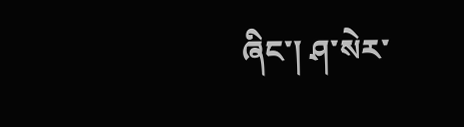ཞིང་། ཤ་སེར་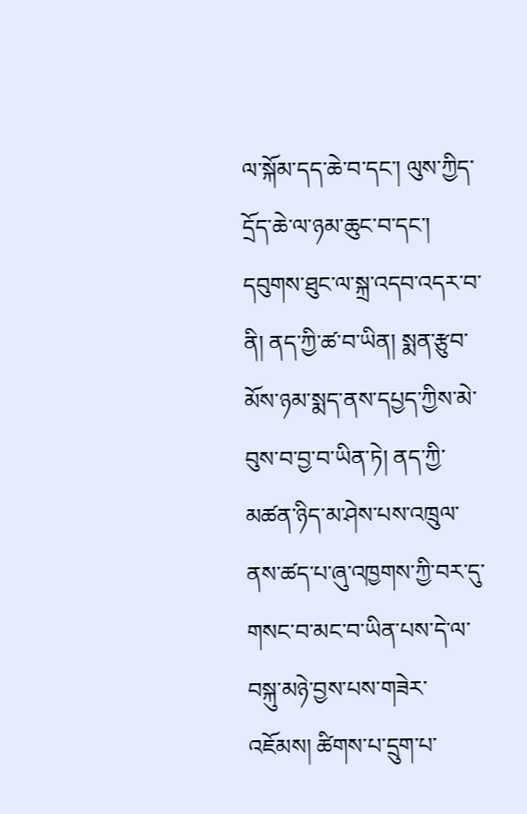ལ་སྐོམ་དད་ཆེ་བ་དང་། ལུས་ཀྱིད་དྲོད་ཆེ་ལ་ཉམ་ཆུང་བ་དང་། དབུགས་ཐུང་ལ་སྐྲ་འདབ་འདར་བ་ནི། ནད་ཀྱི་ཚ་བ་ཡིན། སྨན་རྩུབ་མོས་ཉམ་སྨད་ནས་དཔྱད་ཀྱིས་མེ་བུས་བ་བྱ་བ་ཡིན་ཏེ། ནད་ཀྱི་མཚན་ཉིད་མ་ཤེས་པས་འཁྲུལ་ནས་ཚད་པ་ཞུ་འཁྱགས་ཀྱི་བར་དུ་གསང་བ་མང་བ་ཡིན་པས་དེ་ལ་བསྐུ་མཉེ་བྱས་པས་གཟེར་འཇོམས། ཚིགས་པ་དྲུག་པ་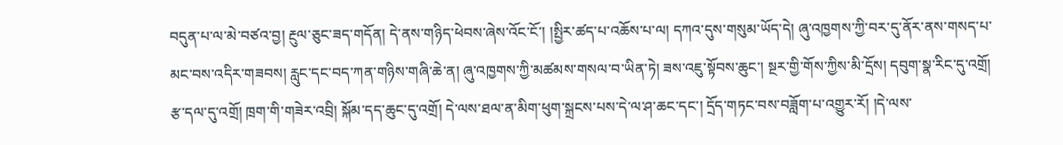བདུན་པ་ལ་མེ་བཙའ་བྱ། རྔུལ་ཅུང་ཟད་གདོན། དེ་ནས་གཉིད་ཕེབས་ཞེས་འོང་ངོ་། །སྤྱིར་ཚད་པ་འཆོས་པ་ལ། དཀའ་དུས་གསུམ་ཡོད་དེ། ཞུ་འཁྱགས་ཀྱི་བར་དུ་ནོར་ནས་གསད་པ་མང་བས་འདིར་གཟབས། རླུང་དང་བད་ཀན་གཉིས་གཞི་ཆེ་ན། ཞུ་འཁྱགས་ཀྱི་མཚམས་གསལ་བ་ཡིན་ཏེ། ཟས་འཇུ་སྟོབས་ཆུང་། སྔར་གྱི་གོས་ཀྱིས་མི་དྲོས། དབུག་སྣ་རིང་དུ་འགྲོ། རྩ་དལ་དུ་འགྲོ། ཁྲག་གི་གཟེར་འབྲི། སྐོམ་དད་ཆུང་དུ་འགྲོ། དེ་ལས་ཐལ་ན་མིག་ཕུག་སྐྲངས་པས་དེ་ལ་ཤ་ཆང་དང་། དྲོད་གཏང་བས་བཟློག་པ་འགྱུར་རོ། །དེ་ལས་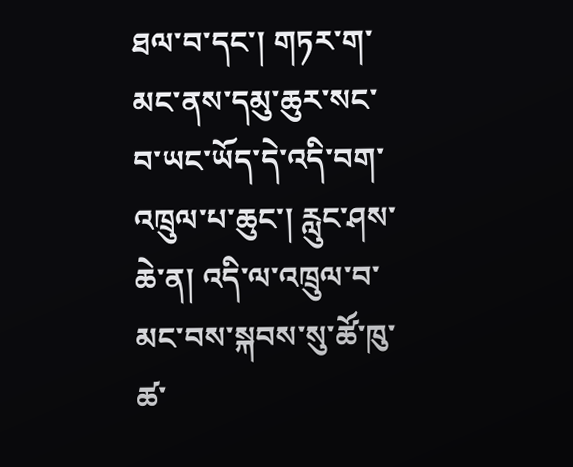ཐལ་བ་དང་། གཏར་ག་མང་ནས་དམུ་ཆུར་སང་བ་ཡང་ཡོད་དེ་འདི་བག་འཁྲུལ་པ་ཆུང་། རླུང་ཤས་ཆེ་ན། འདི་ལ་འཁྲུལ་བ་མང་བས་སྐབས་སུ་ཚོ་ཁུ་ཚ་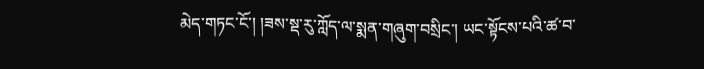མེད་གཏང་ངོ་། །ཟས་སྡ་རུ་ཀློད་ལ་སྨན་གཞུག་བསྲིང་། ཡང་སྟོངས་པའི་ཚ་བ་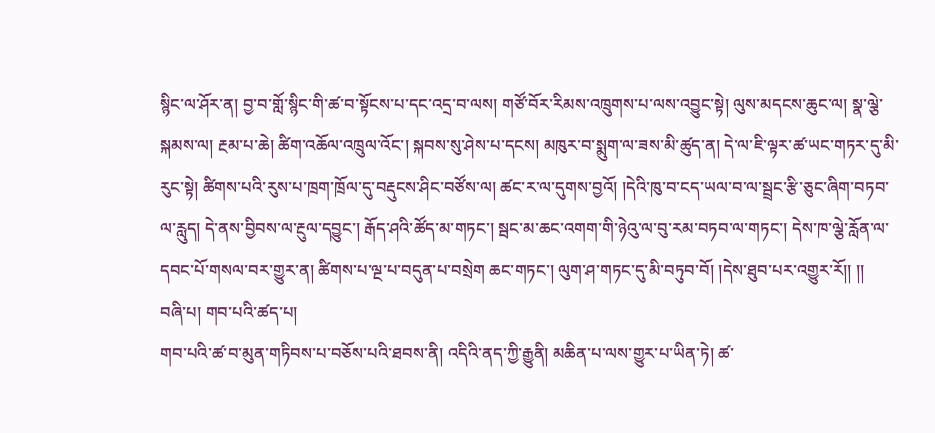སྙིང་ལ་ཤོར་ན། བྱ་བ་གློ་སྙིང་གི་ཚ་བ་སྟོངས་པ་དང་འདྲ་བ་ལས། གཙོ་བོར་རིམས་འཁྲུགས་པ་ལས་འབྱུང་སྟེ། ལུས་མདངས་ཆུང་ལ། སྣ་ལྕེ་སྐམས་ལ། རྔམ་པ་ཆེ། ཚིག་འཆོལ་འཁྲུལ་འོང་། སྐབས་སུ་ཤེས་པ་དངས། མཁུར་བ་སྨུག་ལ་ཟས་མི་ཚུད་ན། དེ་ལ་ཇི་ལྟར་ཚ་ཡང་གཏར་དུ་མི་རུང་སྟེ། ཚིགས་པའི་རུས་པ་ཁྲག་ཁྲོལ་དུ་བརྡུངས་ཤིང་བཙོས་ལ། ཚང་ར་ལ་དུགས་བྱའོ། །དེའི་ཁུ་བ་ངད་ཡལ་བ་ལ་སྦྲང་རྩི་ཅུང་ཞིག་བཏབ་ལ་རླུད། དེ་ནས་བྱིབས་ལ་རྔུལ་དབྱུང་། རྒོད་ཤའི་ཚོད་མ་གཏང་། སྦང་མ་ཆང་འགག་གི་ཉེའུ་ལ་བུ་རམ་བཏབ་ལ་གཏང་། དེས་ཁ་ལྕེ་རློན་ལ་དབང་པོ་གསལ་བར་གྱུར་ན། ཚིགས་པ་ལྔ་པ་བདུན་པ་བསྲེག ཆང་གཏང་། ལུག་ཤ་གཏང་དུ་མི་བཏུབ་བོ། །དེས་ཐུབ་པར་འགྱུར་རོ།། །།
བཞི་པ། གབ་པའི་ཚད་པ།
གབ་པའི་ཚ་བ་མུན་གཏིབས་པ་བཅོས་པའི་ཐབས་ནི། འདིའི་ནད་ཀྱི་རྒྱུནི། མཆིན་པ་ལས་གྱུར་པ་ཡིན་ཏེ། ཚ་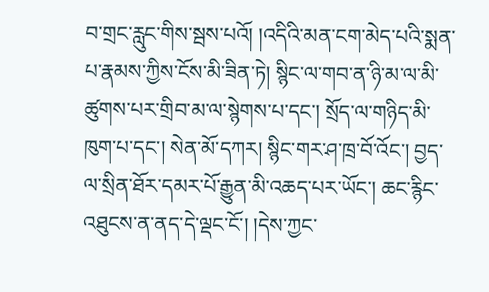བ་གྲང་རླུང་གིས་སྦས་པའོ། །འདིའི་མན་ངག་མེད་པའི་སྨན་པ་རྣམས་ཀྱིས་ངོས་མི་ཟིན་ཏེ། སྙིང་ལ་གབ་ན་ཉི་མ་ལ་མི་ཚུགས་པར་གྲིབ་མ་ལ་སྙེགས་པ་དང་། སྲོད་ལ་གཉིད་མི་ཁུག་པ་དང་། སེན་མོ་དཀར། སྙིང་གར་ཤ་ཁྲ་བོ་འོང་། བྱད་ལ་སྲིན་ཐོར་དམར་པོ་རྒྱུན་མི་འཆད་པར་ཡོང་། ཆང་རྙིང་འཐུངས་ན་ནད་དེ་ལྡང་ངོ་། །དེས་ཀྱང་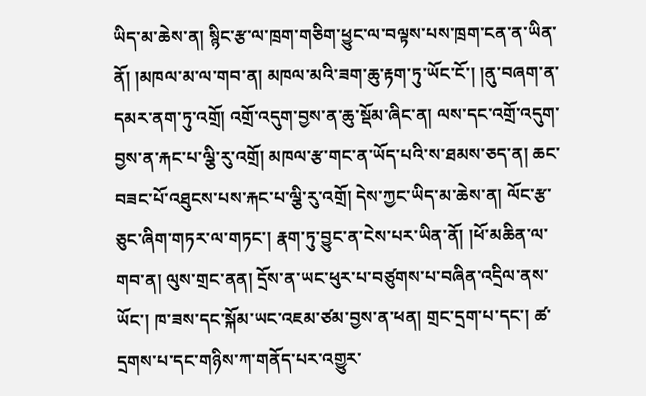ཡིད་མ་ཆེས་ན། སྙིང་རྩ་ལ་ཁྲག་གཅིག་ཕྱུང་ལ་བལྟས་པས་ཁྲག་ངན་ན་ཡིན་ནོ། །མཁལ་མ་ལ་གབ་ན། མཁལ་མའི་ཟག་ཆུ་རྟག་ཏུ་ཡོང་ངོ་། །ནུ་བཞག་ན་དམར་ནག་ཏུ་འགྲོ། འགྲོ་འདུག་བྱས་ན་ཆུ་སྡོམ་ཞིང་ན། ལས་དང་འགྲོ་འདུག་བྱས་ན་རྐང་པ་ལྕི་རུ་འགྲོ། མཁལ་རྩ་གང་ན་ཡོད་པའི་ས་ཐམས་ཅད་ན། ཆང་བཟང་པོ་འཐུངས་པས་རྐང་པ་ལྕི་རུ་འགྲོ། དེས་ཀྱང་ཡིད་མ་ཆེས་ན། ལོང་རྩ་ཅུང་ཞིག་གཏར་ལ་གཏང་། རྣག་ཏུ་བྱུང་ན་ངེས་པར་ཡིན་ནོ། །ཕོ་མཆིན་ལ་གབ་ན། ལུས་གྲང་ནན། དྲོས་ན་ཡང་ཕུར་པ་བཙུགས་པ་བཞིན་འདྲིལ་ནས་ཡོང་། ཁ་ཟས་དང་སྐོམ་ཡང་འཇམ་ཙམ་བྱས་ན་ཕན། གྲང་དྲག་པ་དང་། ཚ་དྲགས་པ་དང་གཉིས་ཀ་གནོད་པར་འགྱུར་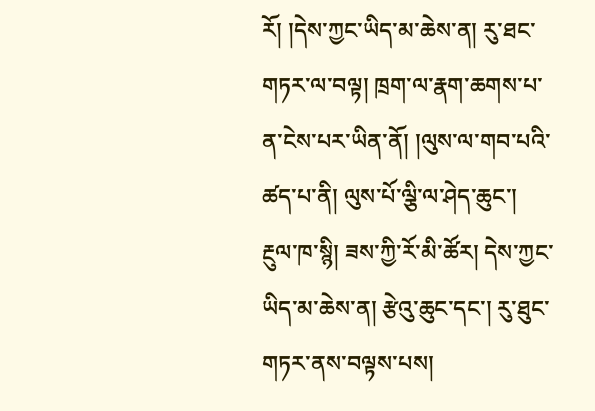རོ། །དེས་ཀྱང་ཡིད་མ་ཆེས་ན། རུ་ཐང་གཏར་ལ་བལྟ། ཁྲག་ལ་རྣག་ཆགས་པ་ན་ངེས་པར་ཡིན་ནོ། །ལུས་ལ་གབ་པའི་ཚད་པ་ནི། ལུས་པོ་ལྕི་ལ་ཤེད་ཆུང་། རྔུལ་ཁ་སྙི། ཟས་ཀྱི་རོ་མི་ཚོར། དེས་ཀྱང་ཡིད་མ་ཆེས་ན། རྩེའུ་ཆུང་དང་། རུ་ཐུང་གཏར་ནས་བལྟས་པས།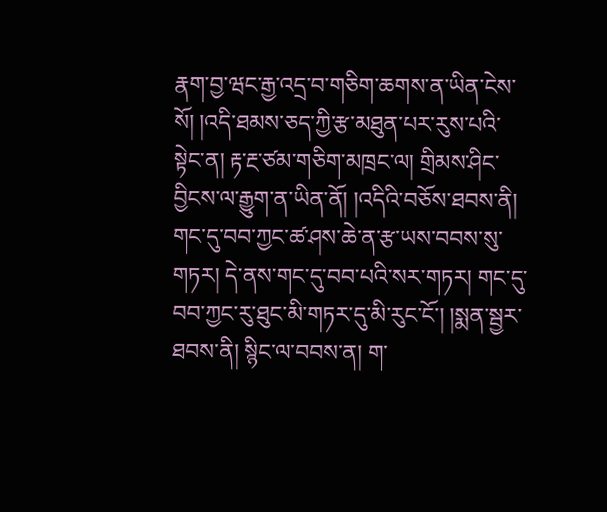རྣག་བྱ་ཝང་རྒྱ་འདྲ་བ་གཅིག་ཆགས་ན་ཡིན་ངེས་སོ། །འདི་ཐམས་ཅད་ཀྱི་རྩ་མཐུན་པར་རུས་པའི་སྟེང་ན། རྟ་རྔ་ཙམ་གཅིག་མཁྲང་ལ། གྲིམས་ཤིང་བྱིངས་ལ་རྒྱུག་ན་ཡིན་ནོ། །འདིའི་བཅོས་ཐབས་ནི། གང་དུ་བབ་ཀྱང་ཚ་ཤས་ཆེ་ན་རྩ་ཡས་བབས་སུ་གཏར། དེ་ནས་གང་དུ་བབ་པའི་སར་གཏར། གང་དུ་བབ་ཀྱང་རུ་ཐུང་མི་གཏར་དུ་མི་རུང་ངོ་། །སྨན་སྦྱར་ཐབས་ནི། སྙིང་ལ་བབས་ན། ག་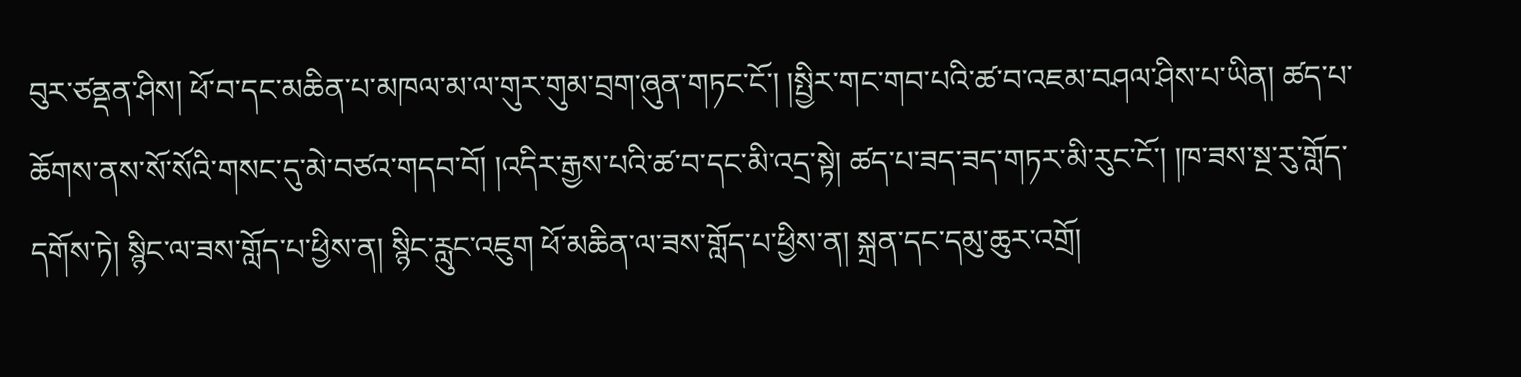བུར་ཙནྡན་ཤིས། ཕོ་བ་དང་མཆིན་པ་མཁལ་མ་ལ་གུར་གུམ་བྲག་ཞུན་གཏང་ངོ་། །སྤྱིར་གང་གབ་པའི་ཚ་བ་འཇམ་བཤལ་ཤིས་པ་ཡིན། ཚད་པ་ཆོགས་ནས་སོ་སོའི་གསང་དུ་མེ་བཙའ་གདབ་བོ། །འདིར་རྒྱས་པའི་ཚ་བ་དང་མི་འདྲ་སྟེ། ཚད་པ་ཟད་ཟད་གཏར་མི་རུང་ངོ་། །ཁ་ཟས་སྔ་རུ་གློད་དགོས་ཏེ། སྙིང་ལ་ཟས་གློད་པ་ཕྱིས་ན། སྙིང་རླུང་འཇུག ཕོ་མཆིན་ལ་ཟས་གློད་པ་ཕྱིས་ན། སྐྲན་དང་དམུ་ཆུར་འགྲོ།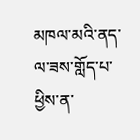མཁལ་མའི་ནད་ལ་ཟས་གློད་པ་ཕྱིས་ན་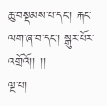ཆུ་བསྡམས་པ་དང་། རྐང་ལག་ཞ་བ་དང་། སྒུར་པོར་འགྲོའོ།། །།
ལྔ་པ།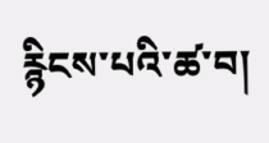རྙིངས་པའི་ཚ་བ།